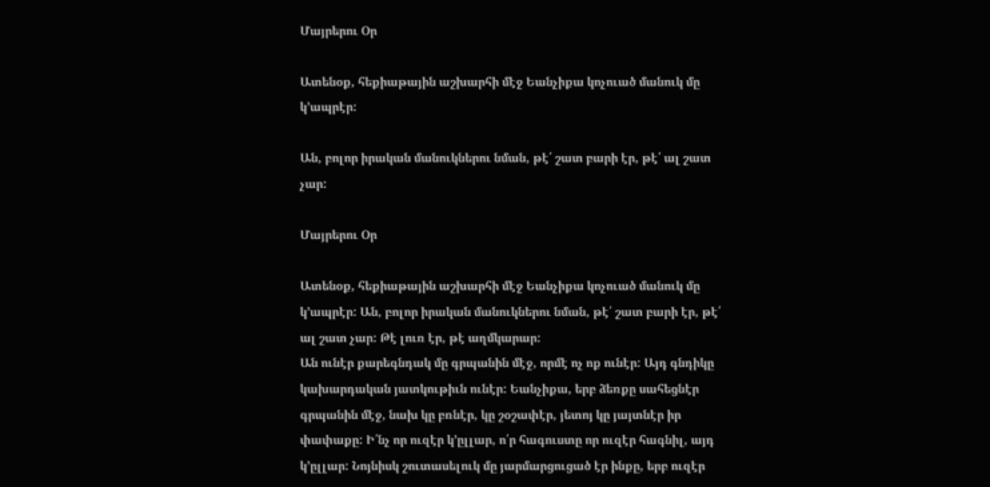Մայրերու Օր

Ատենօք, հեքիաթային աշխարհի մէջ Եանչիքա կոչուած մանուկ մը կ’ապրէր:

Ան, բոլոր իրական մանուկներու նման, թէ՛ շատ բարի էր, թէ՛ ալ շատ չար:

Մայրերու Օր

Ատենօք, հեքիաթային աշխարհի մէջ Եանչիքա կոչուած մանուկ մը կ’ապրէր: Ան, բոլոր իրական մանուկներու նման, թէ՛ շատ բարի էր, թէ՛ ալ շատ չար: Թէ լուռ էր, թէ աղմկարար:
Ան ունէր քարեգնդակ մը գրպանին մէջ, որմէ ոչ ոք ունէր: Այդ գնդիկը կախարդական յատկութիւն ունէր: Եանչիքա, երբ ձեռքը սահեցնէր գրպանին մէջ, նախ կը բռնէր, կը շօշափէր, յետոյ կը յայտնէր իր փափաքը: Ի՛նչ որ ուզէր կ’ըլլար, ո՛ր հագուստը որ ուզէր հագնիլ, այդ կ’ըլլար: Նոյնիսկ շուտասելուկ մը յարմարցուցած էր ինքը, երբ ուզէր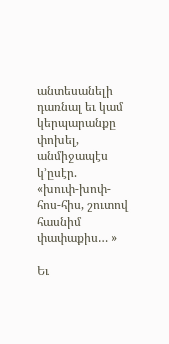անտեսանելի դառնալ եւ կամ կերպարանքը փոխել, անմիջապէս կ’ըսէր.
«խուփ-խոփ-հոս-հիս, շուտով հասնիմ փափաքիս… »

Եւ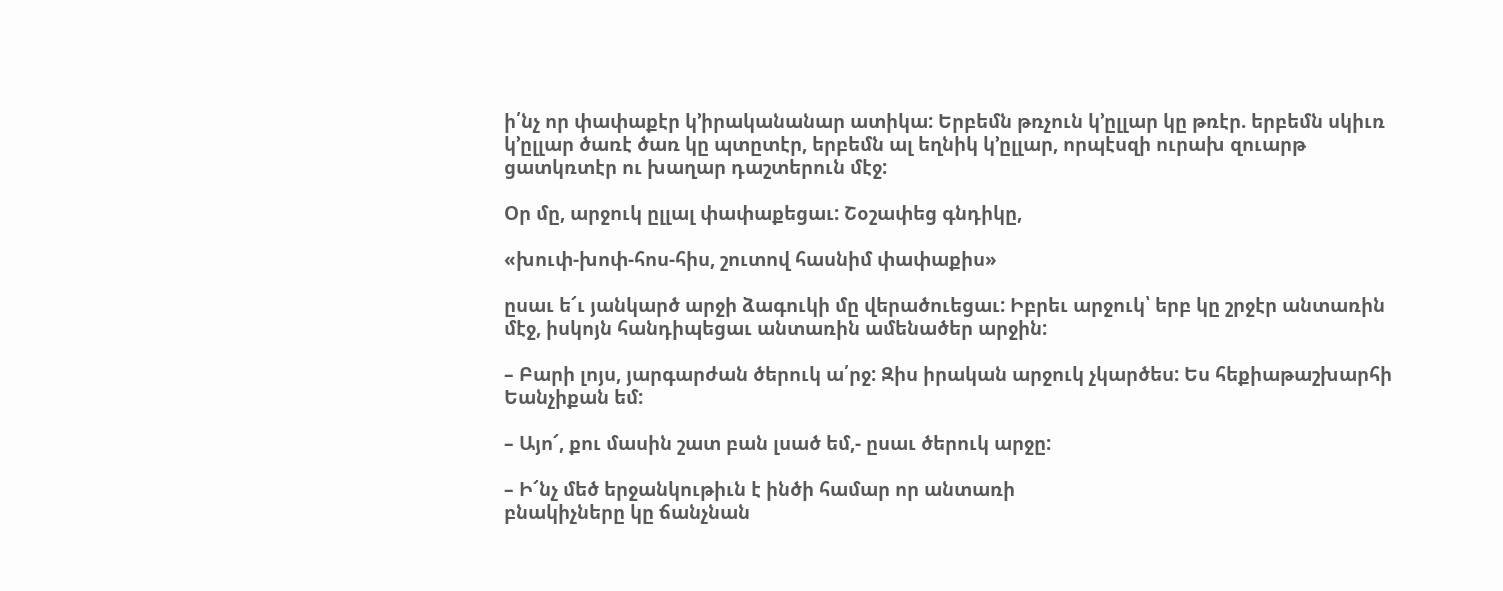ի՛նչ որ փափաքէր կ’իրականանար ատիկա: Երբեմն թռչուն կ’ըլլար կը թռէր. երբեմն սկիւռ կ’ըլլար ծառէ ծառ կը պտըտէր, երբեմն ալ եղնիկ կ’ըլլար, որպէսզի ուրախ զուարթ ցատկռտէր ու խաղար դաշտերուն մէջ:

Օր մը, արջուկ ըլլալ փափաքեցաւ: Շօշափեց գնդիկը,

«խուփ-խոփ-հոս-հիս, շուտով հասնիմ փափաքիս»

ըսաւ ե՜ւ յանկարծ արջի ձագուկի մը վերածուեցաւ: Իբրեւ արջուկ՝ երբ կը շրջէր անտառին մէջ, իսկոյն հանդիպեցաւ անտառին ամենածեր արջին:

– Բարի լոյս, յարգարժան ծերուկ ա՛րջ: Զիս իրական արջուկ չկարծես: Ես հեքիաթաշխարհի Եանչիքան եմ:

– Այո՜, քու մասին շատ բան լսած եմ,- ըսաւ ծերուկ արջը:

– Ի՜նչ մեծ երջանկութիւն է ինծի համար որ անտառի
բնակիչները կը ճանչնան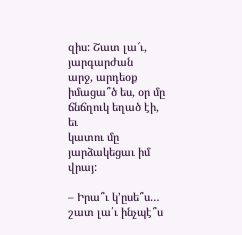զիս: Շատ լա՜ւ, յարգարժան
արջ, արդեօք իմացա՞ծ ես, օր մը ճնճղուկ եղած էի, եւ
կատու մը յարձակեցաւ իմ վրայ:

– Իրա՞ւ կ’ըսե՞ս… շատ լա՛ւ ինչպէ՞ս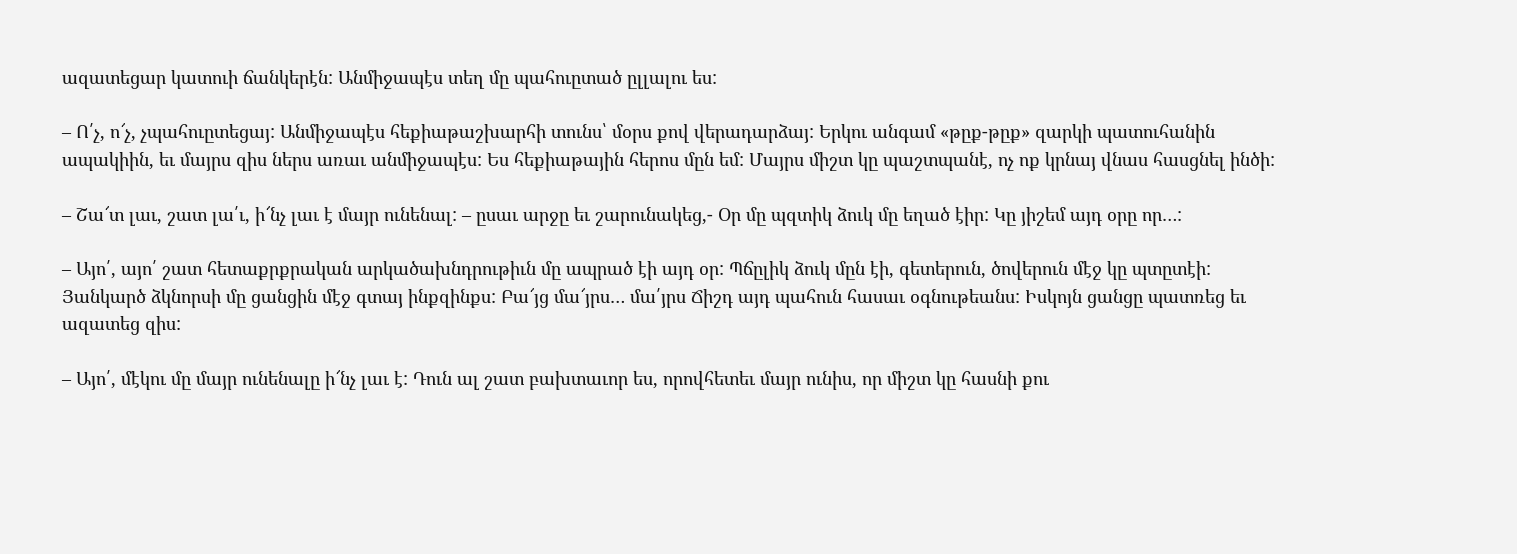ազատեցար կատուի ճանկերէն: Անմիջապէս տեղ մը պահուըտած ըլլալու ես:

– Ո՛չ, ո՜չ, չպահուըտեցայ: Անմիջապէս հեքիաթաշխարհի տունս՝ մօրս քով վերադարձայ: Երկու անգամ «թըք-թըք» զարկի պատուհանին ապակիին, եւ մայրս զիս ներս առաւ անմիջապէս: Ես հեքիաթային հերոս մըն եմ: Մայրս միշտ կը պաշտպանէ, ոչ ոք կրնայ վնաս հասցնել ինծի:

– Շա՜տ լաւ, շատ լա՛ւ, ի՜նչ լաւ է մայր ունենալ: – ըսաւ արջը եւ շարունակեց,- Օր մը պզտիկ ձուկ մը եղած էիր: Կը յիշեմ այդ օրը որ…:

– Այո՛, այո՛ շատ հետաքրքրական արկածախնդրութիւն մը ապրած էի այդ օր: Պճըլիկ ձուկ մըն էի, գետերուն, ծովերուն մէջ կը պտըտէի: Յանկարծ ձկնորսի մը ցանցին մէջ գտայ ինքզինքս: Բա՜յց մա՜յրս… մա՛յրս Ճիշդ այդ պահուն հասաւ օգնութեանս: Իսկոյն ցանցը պատռեց եւ ազատեց զիս:

– Այո՛, մէկու մը մայր ունենալը ի՜նչ լաւ է: Դուն ալ շատ բախտաւոր ես, որովհետեւ մայր ունիս, որ միշտ կը հասնի քու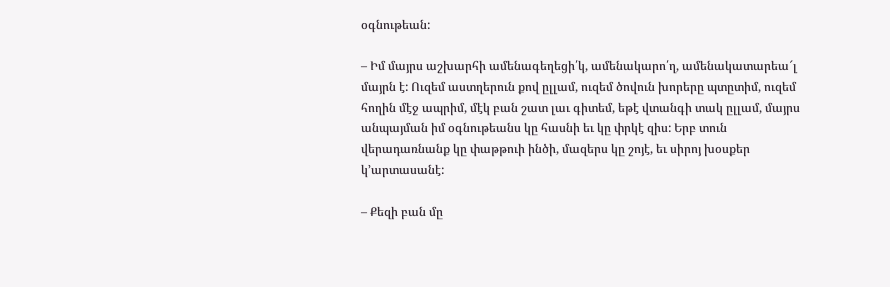օգնութեան:

– Իմ մայրս աշխարհի ամենագեղեցի՛կ, ամենակարո՛ղ, ամենակատարեա՜լ մայրն է: Ուզեմ աստղերուն քով ըլլամ, ուզեմ ծովուն խորերը պտըտիմ, ուզեմ հողին մէջ ապրիմ, մէկ բան շատ լաւ գիտեմ, եթէ վտանգի տակ ըլլամ, մայրս անպայման իմ օգնութեանս կը հասնի եւ կը փրկէ զիս: Երբ տուն վերադառնանք կը փաթթուի ինծի, մազերս կը շոյէ, եւ սիրոյ խօսքեր կ’արտասանէ:

– Քեզի բան մը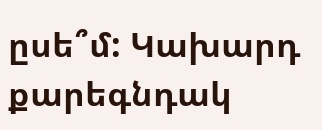ըսե՞մ: Կախարդ քարեգնդակ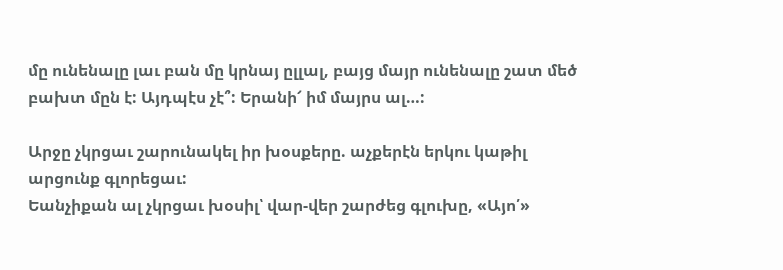մը ունենալը լաւ բան մը կրնայ ըլլալ, բայց մայր ունենալը շատ մեծ բախտ մըն է: Այդպէս չէ՞: Երանի՜ իմ մայրս ալ…:

Արջը չկրցաւ շարունակել իր խօսքերը. աչքերէն երկու կաթիլ արցունք գլորեցաւ:
Եանչիքան ալ չկրցաւ խօսիլ՝ վար-վեր շարժեց գլուխը, «Այո՛»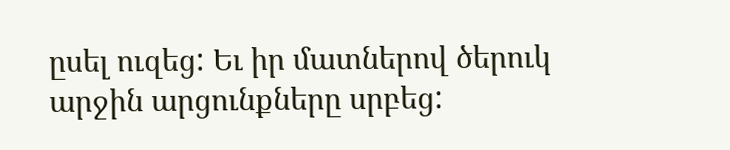ըսել ուզեց: Եւ իր մատներով ծերուկ արջին արցունքները սրբեց: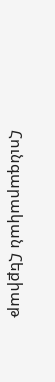Հունգարական Հեքիաթ